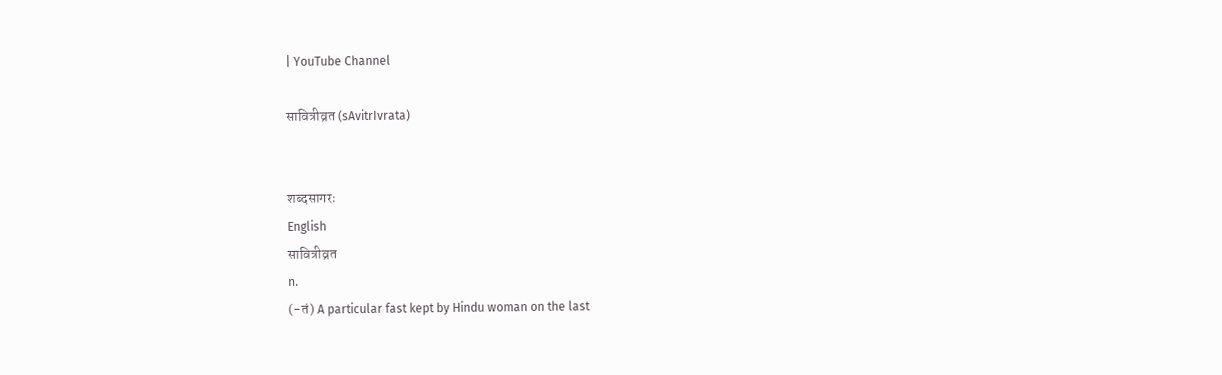| YouTube Channel

सावित्रीव्रत (sAvitrIvrata)


शब्दसागरः
English
सावित्रीव्रत
n.
(-तं) A particular fast kept by Hindu woman on the last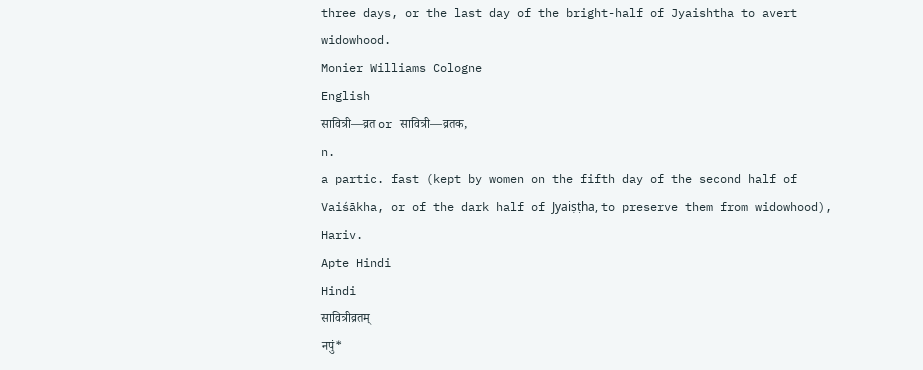three days, or the last day of the bright-half of Jyaishtha to avert
widowhood.
Monier Williams Cologne
English
सावित्री—व्रत or सावित्री—व्रतक,
n.
a partic. fast (kept by women on the fifth day of the second half of Vaiśākha, or of the dark half of Jyaiṣṭha, to preserve them from widowhood),
Hariv.
Apte Hindi
Hindi
सावित्रीव्रतम्
नपुं*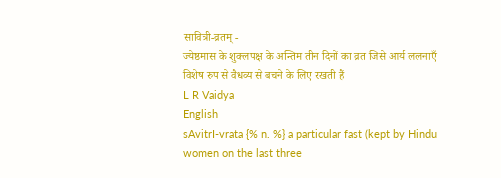सावित्री-व्रतम् -
ज्येष्ठमास के शुक्लपक्ष के अन्तिम तीन दिनों का व्रत जिसे आर्य ललनाएँ विशेष रुप से वैधव्य से बचने के लिए रखती हैं
L R Vaidya
English
sAvitrI-vrata {% n. %} a particular fast (kept by Hindu women on the last three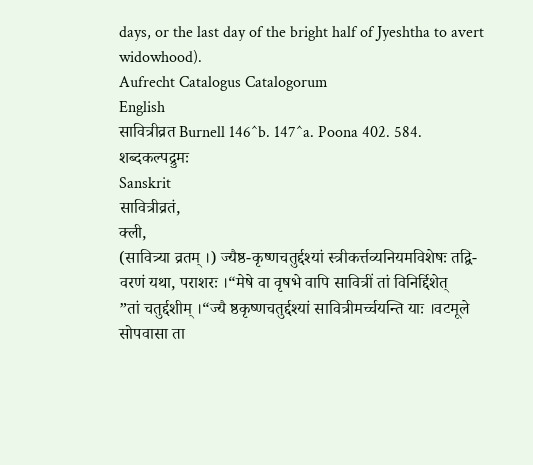days, or the last day of the bright half of Jyeshtha to avert widowhood).
Aufrecht Catalogus Catalogorum
English
सावित्रीव्रत Burnell 146^b. 147^a. Poona 402. 584.
शब्दकल्पद्रुमः
Sanskrit
सावित्रीव्रतं,
क्ली,
(सावित्र्या व्रतम् ।) ज्यैष्ठ-कृष्णचतुर्द्दश्यां स्त्रीकर्त्तव्यनियमविशेषः तद्वि-वरणं यथा, पराशरः ।“मेषे वा वृषभे वापि सावित्रीं तां विनिर्द्दिशेत्
”तां चतुर्द्दशीम् ।“ज्यै ष्ठकृष्णचतुर्द्दश्यां सावित्रीमर्च्चयन्ति याः ।वटमूले सोपवासा ता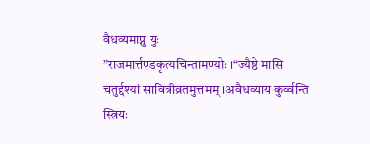वैधव्यमाप्नु युः
”राजमार्त्तण्डकृत्यचिन्तामण्योः ।“ज्यैष्ठे मासि चतुर्द्दश्यां सावित्रीव्रतमुत्तमम् ।अवैधव्याय कुर्व्वन्ति स्त्रियः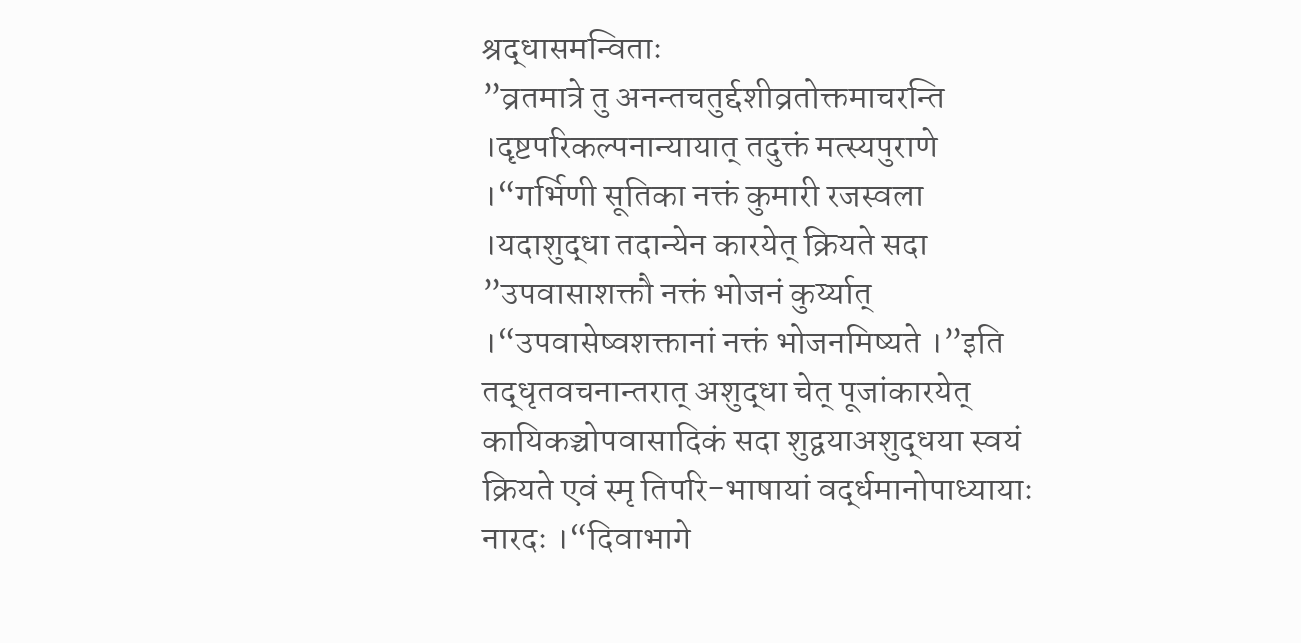श्रद्धासमन्विताः
”व्रतमात्रे तु अनन्तचतुर्द्दशीव्रतोक्तमाचरन्ति ।दृष्टपरिकल्पनान्यायात् तदुक्तं मत्स्यपुराणे ।“गर्भिणी सूतिका नक्तं कुमारी रजस्वला ।यदाशुद्धा तदान्येन कारयेत् क्रियते सदा
”उपवासाशक्तौ नक्तं भोजनं कुर्य्यात् ।“उपवासेष्वशक्तानां नक्तं भोजनमिष्यते ।”इति तद्धृतवचनान्तरात् अशुद्धा चेत् पूजांकारयेत् कायिकञ्चोपवासादिकं सदा शुद्वयाअशुद्धया स्वयं क्रियते एवं स्मृ तिपरि-भाषायां वर्द्धमानोपाध्यायाः नारदः ।“दिवाभागे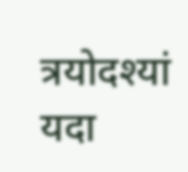त्रयोदश्यां यदा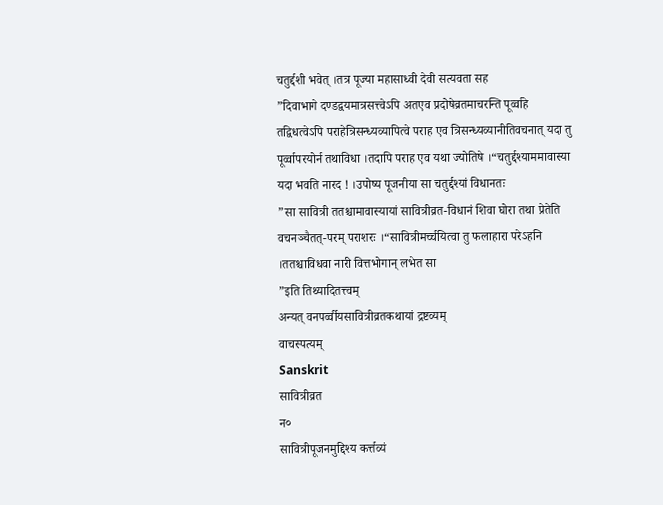चतुर्द्दशी भवेत् ।तत्र पूज्या महासाध्वी देवी सत्यवता सह
”दिवाभागे दण्डद्वयमात्रसत्त्वेऽपि अतएव प्रदोषेव्रतमाचरन्ति पूर्व्वाहे तद्विधत्वेऽपि पराहेत्रिसन्ध्यव्यापित्वे पराह एव त्रिसन्ध्यव्यानीतिवचनात् यदा तु पूर्व्वापरयोर्न तथाविधा ।तदापि पराह एव यथा ज्योतिषे ।“चतुर्द्दश्याममावास्या यदा भवति नारद ! ।उपोष्य पूजनीया सा चतुर्द्दश्यां विधानतः
”सा सावित्री ततश्चामावास्यायां सावित्रीव्रत-विधानं शिवा घोरा तथा प्रेतेति वचनञ्चैतत्-परम् पराशरः ।“सावित्रीमर्च्चयित्वा तु फलाहारा परेऽहनि ।ततश्चाविधवा नारी वित्तभोगान् लभेत सा
”इति तिथ्यादितत्त्वम्
अन्यत् वनपर्व्वीयसावित्रीव्रतकथायां द्रष्टव्यम्
वाचस्पत्यम्
Sanskrit
सावित्रीव्रत
न०
सावित्रीपूजनमुद्दिश्य कर्त्तव्यं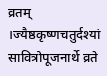व्रतम् ।ज्यैष्ठकृष्णचतुर्दश्यां सावित्रोपूजनार्थे व्रते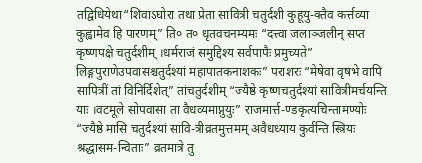तद्विधियेथा“शिवाऽघोरा तथा प्रेता सावित्री चतुर्दशी कुहूयु-क्तैव कर्त्तव्या कुह्वामेव हि पारणम्” ति० त० धृतवचनम्यमः “दत्त्वा जलाञ्जलीन् सप्त कृष्णपक्षे चतुर्दशीम् ।धर्मराजं समुद्दिश्य सर्वपापैः प्रमुच्यते” लिङ्गपुराणेउपवासश्चतुर्दश्यां महापातकनाशकः” पराशरः “मेषेवा वृषभे वापि सापित्रीं तां विनिर्दिशेत्” तांचतुर्दशीम् “ज्यैष्ठे कृष्णचतुर्दश्यां सावित्रीमर्चयन्ति याः ।वटमूले सोपवासा ता वैधव्यमाप्नुयुः” राजमार्त्त-ण्डकृत्यचिन्तामण्योः “ज्यैष्ठे मासि चतुर्दश्यां सावि-त्रीव्रतमुत्तमम् अवैधध्याय कुर्वन्ति स्त्रियः श्रद्धासम-न्विताः” व्रतमात्रे तु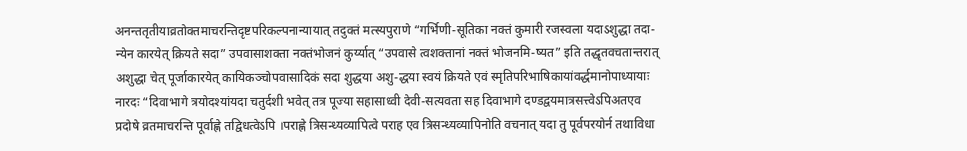अनन्ततृतीयाव्रतोक्तमाचरन्तिदृष्टपरिकल्पनान्यायात् तदुक्तं मत्स्यपुराणे “गर्भिणी-सूतिका नक्तं कुमारी रजस्वला यदाऽशुद्धा तदा-न्येन कारयेत् क्रियते सदा” उपवासाशक्ता नक्तंभोजनं कुर्य्यात् “उपवासे त्वशक्तानां नक्तं भोजनमि-ष्यत” इति तद्धृतवचतान्तरात् अशुद्धा चेत् पूर्जाकारयेत् कायिकञ्चोपवासादिकं सदा शुद्धया अशु-द्धया स्वयं क्रियते एवं स्मृतिपरिभाषिकायांवर्द्धमानोपाध्यायाः नारदः “दिवाभागे त्रयोदश्यांयदा चतुर्दशी भवेत् तत्र पूज्या सहासाध्वी देवी-सत्यवता सह दिवाभागे दण्डद्वयमात्रसत्त्वेऽपिअतएव प्रदोषे व्रतमाचरन्ति पूर्वाह्णे तद्विधत्वेऽपि ।पराह्णे त्रिसन्ध्यव्यापित्वे पराह एव त्रिसन्ध्यव्यापिनोति वचनात् यदा तु पूर्वपरयोर्न तथाविधा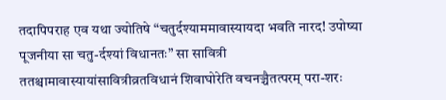तदापिपराह एव यथा ज्योतिषे “चतुर्दश्याममावास्यायदा भवति नारद! उपोष्या पूजनीया सा चतु-र्दश्यां विधानतः” सा सावित्री ततश्चामावास्यायांसावित्रीव्रतविधानं शिवाघोरेति वचनञ्चैतत्परम् परा-शरः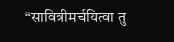“सावित्रीमर्चयित्वा तु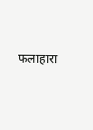फलाहारा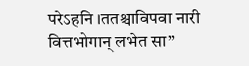परेऽहनि ।ततश्चाविपवा नारी वित्तभोगान् लभेत सा”